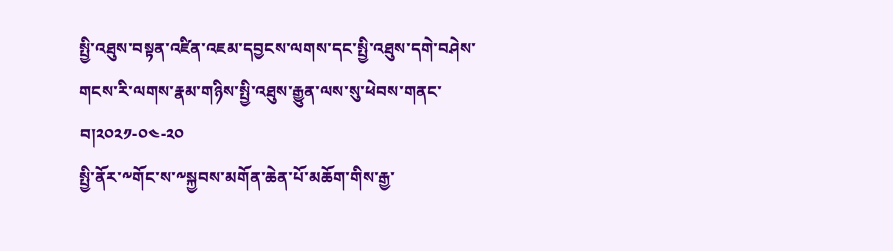སྤྱི་འཐུས་བསྟན་འཛིན་འཇམ་དབྱངས་ལགས་དང་སྤྱི་འཐུས་དགེ་བཤེས་གངས་རི་ལགས་རྣམ་གཉིས་སྤྱི་འཐུས་རྒྱུན་ལས་སུ་ཕེབས་གནང་བ།༢༠༢༡-༠༤-༢༠
སྤྱི་ནོར་༸གོང་ས་༸སྐྱབས་མགོན་ཆེན་པོ་མཆོག་གིས་རྒྱ་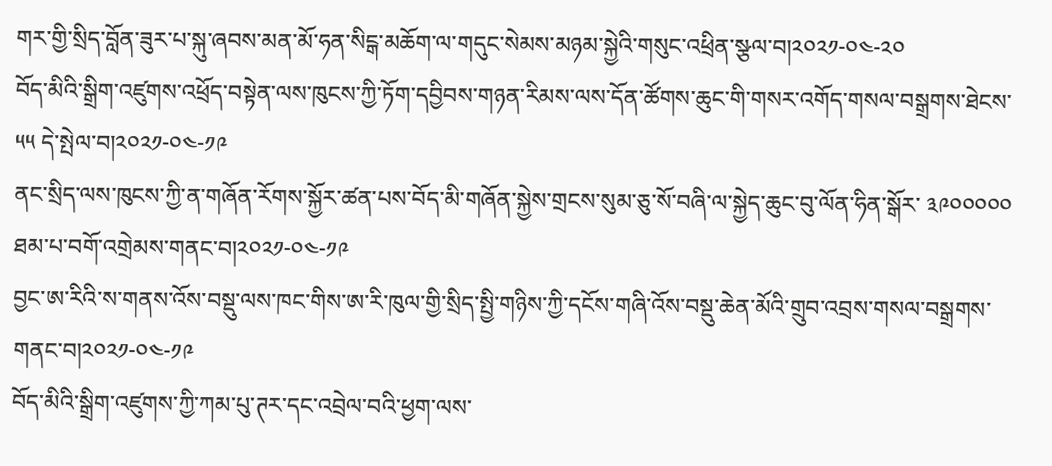གར་གྱི་སྲིད་བློན་ཟུར་པ་སྐུ་ཞབས་མན་མོ་ཧན་སིངྒ་མཆོག་ལ་གདུང་སེམས་མཉམ་སྐྱེའི་གསུང་འཕྲིན་སྩལ་བ།༢༠༢༡-༠༤-༢༠
བོད་མིའི་སྒྲིག་འཛུགས་འཕྲོད་བསྟེན་ལས་ཁུངས་ཀྱི་ཏོག་དབྱིབས་གཉན་རིམས་ལས་དོན་ཚོགས་ཆུང་གི་གསར་འགོད་གསལ་བསྒྲགས་ཐེངས་ ༥༥ དེ་སྤེལ་བ།༢༠༢༡-༠༤-༡༩
ནང་སྲིད་ལས་ཁུངས་ཀྱི་ན་གཞོན་རོགས་སྐྱོར་ཚན་པས་བོད་མི་གཞོན་སྐྱེས་གྲངས་སུམ་ཅུ་སོ་བཞི་ལ་སྐྱེད་ཆུང་བུ་ལོན་ཧིན་སྒོར་ ༣༩༠༠༠༠༠ ཐམ་པ་བགོ་འགྲེམས་གནང་བ།༢༠༢༡-༠༤-༡༩
བྱང་ཨ་རིའི་ས་གནས་འོས་བསྡུ་ལས་ཁང་གིས་ཨ་རི་ཁུལ་གྱི་སྲིད་སྤྱི་གཉིས་ཀྱི་དངོས་གཞི་འོས་བསྡུ་ཆེན་མོའི་གྲུབ་འབྲས་གསལ་བསྒྲགས་གནང་བ།༢༠༢༡-༠༤-༡༩
བོད་མིའི་སྒྲིག་འཛུགས་ཀྱི་ཀམ་པུ་ཊར་དང་འབྲེལ་བའི་ཕྱག་ལས་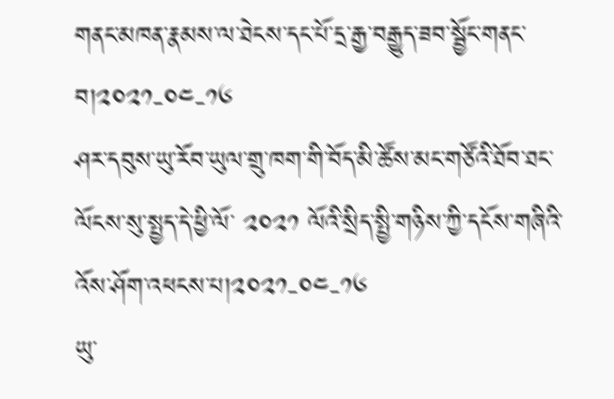གནང་མཁན་རྣམས་ལ་ཐེངས་དང་པོ་དྲ་རྒྱ་བརྒྱུད་ཟབ་སྦྱོང་གནང་བ།༢༠༢༡-༠༤-༡༦
ཤར་དབུས་ཡུ་རོབ་ཡུལ་གྲུ་ཁག་གི་བོད་མི་ཚོས་མང་གཙོའི་ཐོབ་ཐང་ལོངས་སུ་སྤྱད་དེ་ཕྱི་ལོ་ ༢༠༢༡ ལོའི་སྲིད་སྤྱི་གཉིས་ཀྱི་དངོས་གཞིའི་འོས་ཤོག་འཕངས་པ།༢༠༢༡-༠༤-༡༦
ཡུ་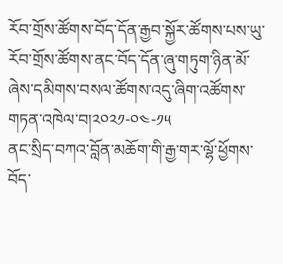རོབ་གྲོས་ཚོགས་བོད་དོན་རྒྱབ་སྐྱོར་ཚོགས་པས་ཡུ་རོབ་གྲོས་ཚོགས་ནང་བོད་དོན་ཞུ་གཏུག་ཉིན་མོ་ཞེས་དམིགས་བསལ་ཚོགས་འདུ་ཞིག་འཚོགས་གཏན་འཁེལ་བ།༢༠༢༡-༠༤-༡༥
ནང་སྲིད་བཀའ་བློན་མཆོག་གི་རྒྱ་གར་ལྷོ་ཕྱོགས་བོད་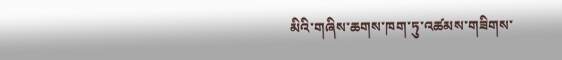མིའི་གཞིས་ཆགས་ཁག་ཏུ་འཚམས་གཟིགས་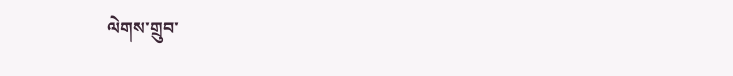ལེགས་གྲུབ་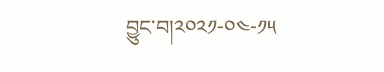བྱུང་བ།༢༠༢༡-༠༤-༡༥